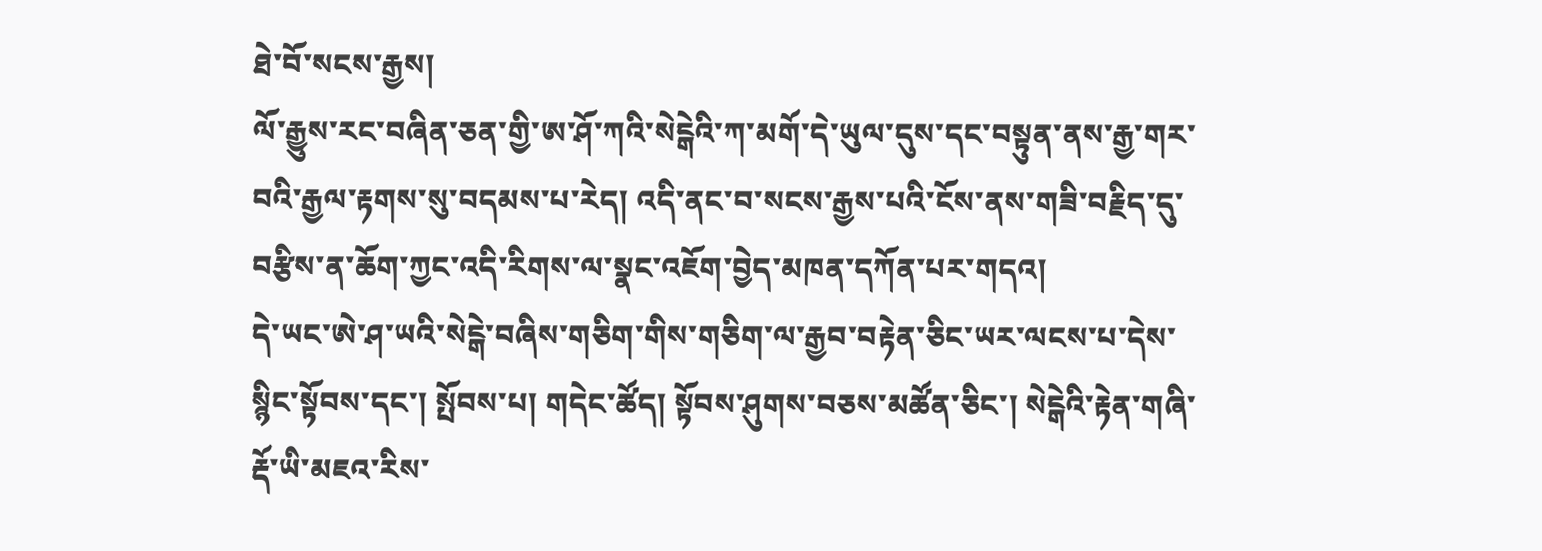ཐེ་བོ་སངས་རྒྱས།
ལོ་རྒྱུས་རང་བཞིན་ཅན་གྱི་ཨ་ཤོ་ཀའི་སེངྒེའི་ཀ་མགོ་དེ་ཡུལ་དུས་དང་བསྟུན་ནས་རྒྱ་གར་བའི་རྒྱལ་རྟགས་སུ་བདམས་པ་རེད། འདི་ནང་བ་སངས་རྒྱས་པའི་ངོས་ནས་གཟི་བརྗིད་དུ་བརྩིས་ན་ཆོག་ཀྱང་འདི་རིགས་ལ་སྣང་འཇོག་བྱེད་མཁན་དཀོན་པར་གདའ།
དེ་ཡང་ཨེ་ཤ་ཡའི་སེངྒེ་བཞིས་གཅིག་གིས་གཅིག་ལ་རྒྱབ་བརྟེན་ཅིང་ཡར་ལངས་པ་དེས་སྙིང་སྟོབས་དང་། སྤོབས་པ། གདེང་ཚོད། སྟོབས་ཤུགས་བཅས་མཚོན་ཅིང་། སེངྒེའི་རྟེན་གཞི་རྡོ་ཡི་མཇའ་རིས་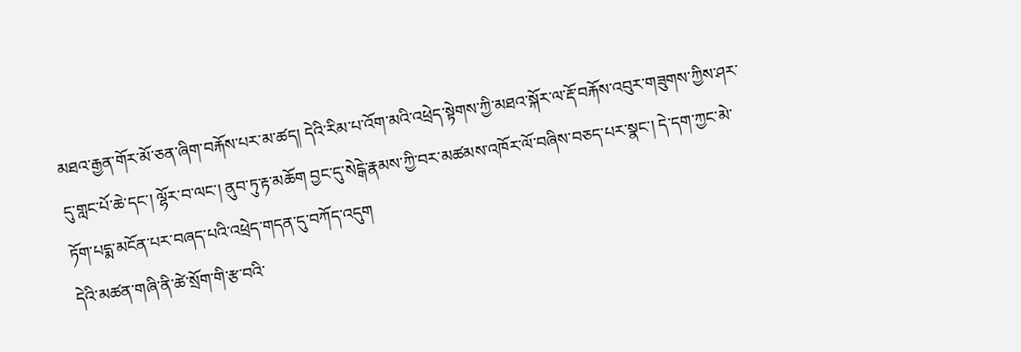མཐའ་རྒྱན་གོར་མོ་ཅན་ཞིག་བརྐོས་པར་མ་ཚད། དེའི་རིམ་པ་འོག་མའི་འཕྲེད་སྟེགས་ཀྱི་མཐའ་སྐོར་ལ་རྡོ་བརྐོས་འབུར་གཟུགས་ཀྱིས་ཤར་དུ་གླང་པོ་ཆེ་དང་། ལྷོར་བ་ལང་། ནུབ་ཏུ་རྟ་མཆོག བྱང་དུ་སེངྒེ་རྣམས་ཀྱི་བར་མཚམས་འཁོར་ལོ་བཞིས་བཅད་པར་སྣང་། དེ་དག་ཀྱང་མེ་ཏོག་པདྨ་མངོན་པར་བཞད་པའི་འཕྲེད་གདན་དུ་བཀོད་འདུག
དེའི་མཚན་གཞི་ནི་ཚེ་སྲོག་གི་རྩ་བའི་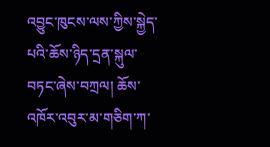འབྱུང་ཁུངས་ལས་ཀྱིས་སྐྱེད་པའི་ཆོས་ཉིད་དྲན་སྐུལ་བཏང་ཞེས་བཀྲལ། ཆོས་འཁོར་འབུར་མ་གཅིག་ཀ་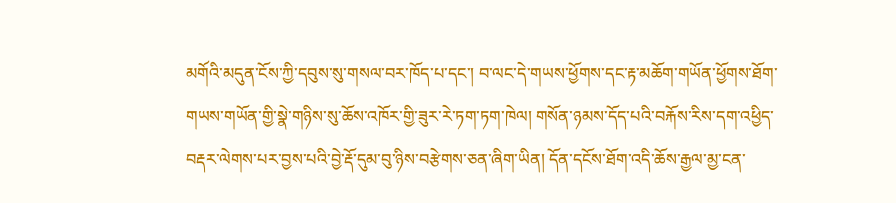མགོའི་མདུན་ངོས་ཀྱི་དབུས་སུ་གསལ་བར་ཁོད་པ་དང་། བ་ལང་དེ་གཡས་ཕྱོགས་དང་རྟ་མཆོག་གཡོན་ཕྱོགས་ཐོག་གཡས་གཡོན་གྱི་སྣེ་གཉིས་སུ་ཆོས་འཁོར་གྱི་ཟུར་རེ་ཏག་ཏག་ཁེལ། གསོན་ཉམས་དོད་པའི་བརྐོས་རིས་དག་འཕྱིད་བརྡར་ལེགས་པར་བྱས་པའི་བྱེ་རྡོ་དུམ་བུ་ཉིས་བརྩེགས་ཅན་ཞིག་ཡིན། དོན་དངོས་ཐོག་འདི་ཆོས་རྒྱལ་མྱ་ངན་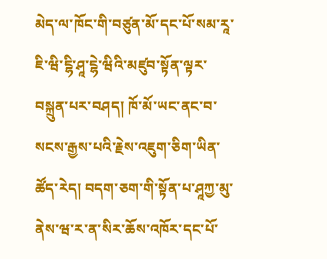མེད་ལ་ཁོང་གི་བཙུན་མོ་དང་པོ་སམ་རཱ་ཇི་ཝི་ངྷི་ཤཱ་ངྷེ་ཝིའི་མཛུབ་སྟོན་ལྟར་བསྐྲུན་པར་བཤད། ཁོ་མོ་ཡང་ནང་བ་སངས་རྒྱས་པའི་རྗེས་འཇུག་ཅིག་ཡིན་ཚོད་རེད། བདག་ཅག་གི་སྟོན་པ་ཤཱཀྱ་མུ་ནེས་ཝ་ར་ན་སིར་ཆོས་འཁོར་དང་པོ་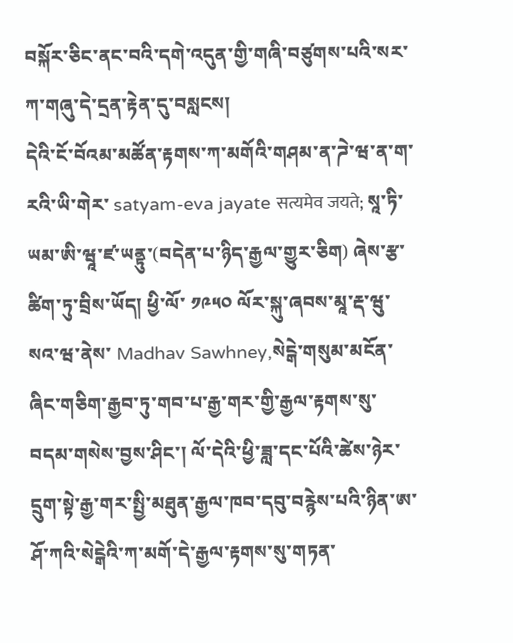བསྐོར་ཅིང་ནང་བའི་དགེ་འདུན་གྱི་གཞི་བཙུགས་པའི་སར་ཀ་གཞུ་དེ་དྲན་རྟེན་དུ་བསླངས།
དེའི་ངོ་བོའམ་མཚོན་རྟགས་ཀ་མགོའི་གཤམ་ན་ཌེ་ཝ་ན་ག་རའི་ཡི་གེར་ satyam-eva jayate सत्यमेव जयते; སཱ་ཏི་ཡམ་ཨི་ཝཱ་ཛ་ཡནྟུ་(བདེན་པ་ཉིད་རྒྱལ་གྱུར་ཅིག) ཞེས་རྩ་ཚིག་ཏུ་བྲིས་ཡོད། ཕྱི་ལོ་ ༡༩༥༠ ལོར་སྐུ་ཞབས་མཱ་རྡ་ཝུ་སའ་ཝ་ནེས་ Madhav Sawhney,སེངྒེ་གསུམ་མངོན་ཞིང་གཅིག་རྒྱབ་ཏུ་གབ་པ་རྒྱ་གར་གྱི་རྒྱལ་རྟགས་སུ་བདམ་གསེས་བྱས་ཤིང་། ལོ་དེའི་ཕྱི་ཟླ་དང་པོའི་ཚེས་ཉེར་དྲུག་སྟེ་རྒྱ་གར་སྤྱི་མཐུན་རྒྱལ་ཁབ་དབུ་བརྙེས་པའི་ཉིན་ཨ་ཤོ་ཀའི་སེངྒེའི་ཀ་མགོ་དེ་རྒྱལ་རྟགས་སུ་གཏན་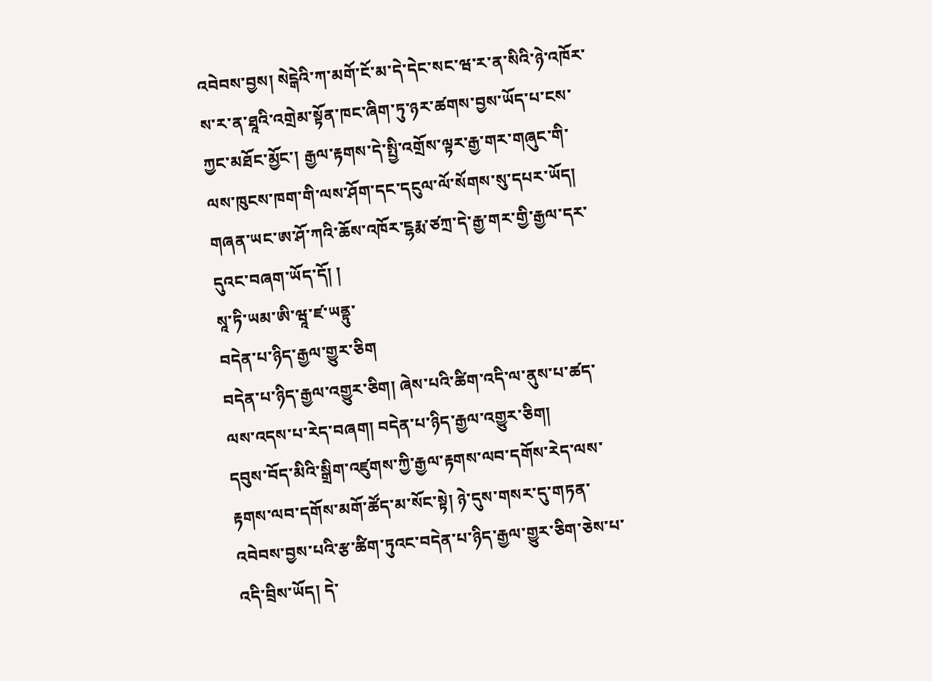འབེབས་བྱས། སེངྒེའི་ཀ་མགོ་ངོ་མ་དེ་དེང་སང་ཝ་ར་ན་སིའི་ཉེ་འཁོར་ས་ར་ན་ཐཱའི་འགྲེམ་སྟོན་ཁང་ཞིག་ཏུ་ཉར་ཚགས་བྱས་ཡོད་པ་ངས་ཀྱང་མཐོང་མྱོང་། རྒྱལ་རྟགས་དེ་སྤྱི་འགྲོས་ལྟར་རྒྱ་གར་གཞུང་གི་ལས་ཁུངས་ཁག་གི་ལས་ཤོག་དང་དངུལ་ལོ་སོགས་སུ་དཔར་ཡོད། གཞན་ཡང་ཨ་ཤོ་ཀའི་ཆོས་འཁོར་ངྷརྨ་ཙཀྲ་དེ་རྒྱ་གར་གྱི་རྒྱལ་དར་དུའང་བཞག་ཡོད་དོ། །
སཱ་ཏི་ཡམ་ཨི་ཝཱ་ཛ་ཡནྟུ་
བདེན་པ་ཉིད་རྒྱལ་གྱུར་ཅིག
བདེན་པ་ཉིད་རྒྱལ་འགྱུར་ཅིག། ཞེས་པའི་ཚིག་འདི་ལ་ནུས་པ་ཚད་ལས་འདས་པ་རེད་བཞག། བདེན་པ་ཉིད་རྒྱལ་འགྱུར་ཅིག།
དབུས་བོད་མིའི་སྒྲིག་འཛུགས་ཀྱི་རྒྱལ་རྟགས་ལབ་དགོས་རེད་ལས་རྟགས་ལབ་དགོས་མགོ་ཚོད་མ་སོང་སྟེ། ཉེ་དུས་གསར་དུ་གཏན་འབེབས་བྱས་པའི་རྩ་ཚིག་ཏུའང་བདེན་པ་ཉིད་རྒྱལ་གྱུར་ཅིག་ཅེས་པ་འདི་བྲིས་ཡོད། དེ་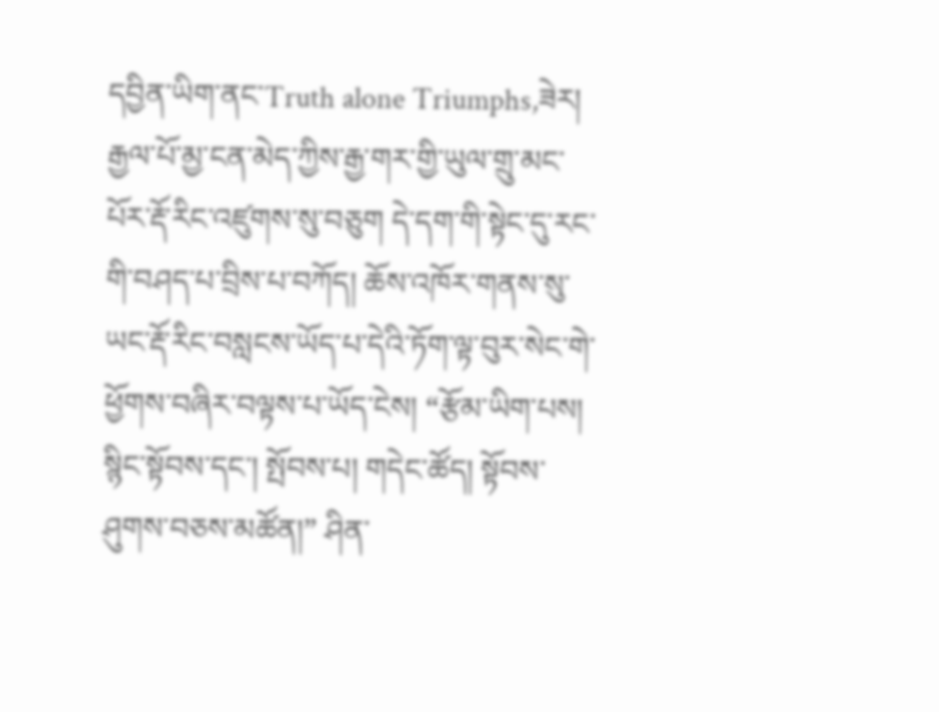དབྱིན་ཡིག་ནང་Truth alone Triumphs,ཟེར།
རྒྱལ་པོ་མྱ་ངན་མེད་ཀྱིས་རྒྱ་གར་གྱི་ཡུལ་གྲུ་མང་པོར་རྡོ་རིང་འཛུགས་སུ་བཅུག དེ་དག་གི་སྟེང་དུ་རང་གི་བཤད་པ་བྲིས་པ་བཀོད། ཆོས་འཁོར་གནས་སུ་ཡང་རྡོ་རིང་བསླངས་ཡོད་པ་དེའི་ཏོག་ལྟ་བུར་སེང་གེ་ཕྱོགས་བཞིར་བལྟས་པ་ཡོད་ངེས། “རྩོམ་ཡིག་པས། སྙིང་སྟོབས་དང་། སྤོབས་པ། གདེང་ཚོད། སྟོབས་ཤུགས་བཅས་མཚོན།” ཤིན་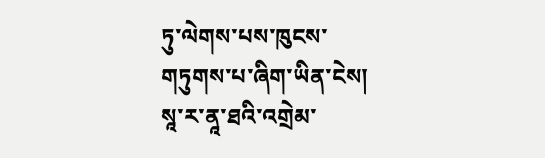ཏུ་ལེགས་པས་ཁུངས་གཏུགས་པ་ཞིག་ཡིན་ངེས། སཱ་ར་ནཱ་ཐའི་འགྲེམ་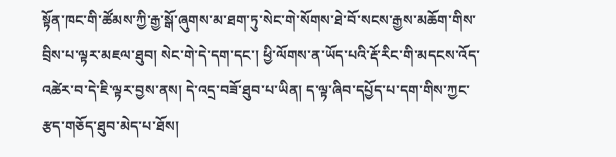སྟོན་ཁང་གི་ཚོམས་ཀྱི་རྒྱ་སྒོ་ཞུགས་མ་ཐག་ཏུ་སེང་གེ་སོགས་ཐེ་བོ་སངས་རྒྱས་མཆོག་གིས་བྲིས་པ་ལྟར་མཇལ་ཐུབ། སེང་གེ་དེ་དག་དང་། ཕྱི་ལོགས་ན་ཡོད་པའི་རྡོ་རིང་གི་མདངས་འོད་འཚེར་བ་དེ་ཇི་ལྟར་བྱས་ནས། དེ་འདྲ་བཟོ་ཐུབ་པ་ཡིན། ད་ལྟ་ཞིབ་དཔྱོད་པ་དག་གིས་ཀྱང་རྩད་གཅོད་ཐུབ་མེད་པ་ཐོས།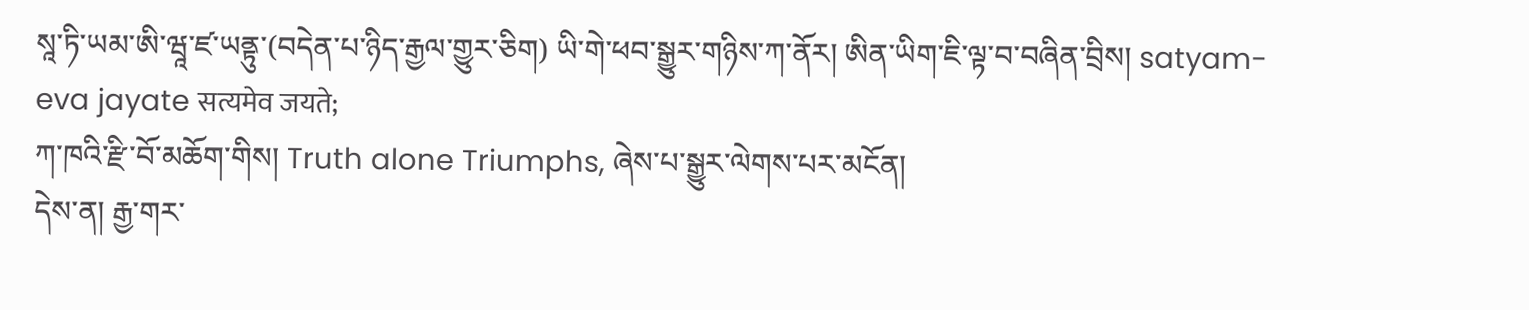སཱ་ཏི་ཡམ་ཨི་ཝཱ་ཛ་ཡནྟུ་(བདེན་པ་ཉིད་རྒྱལ་གྱུར་ཅིག) ཡི་གེ་ཕབ་སྒྱུར་གཉིས་ཀ་ནོར། ཨིན་ཡིག་ཇི་ལྟ་བ་བཞིན་བྲིས། satyam-eva jayate सत्यमेव जयते;
ཀ་ཁའི་རྫི་བོ་མཆོག་གིས། Truth alone Triumphs, ཞེས་པ་སྒྱུར་ལེགས་པར་མངོན།
དེས་ན། རྒྱ་གར་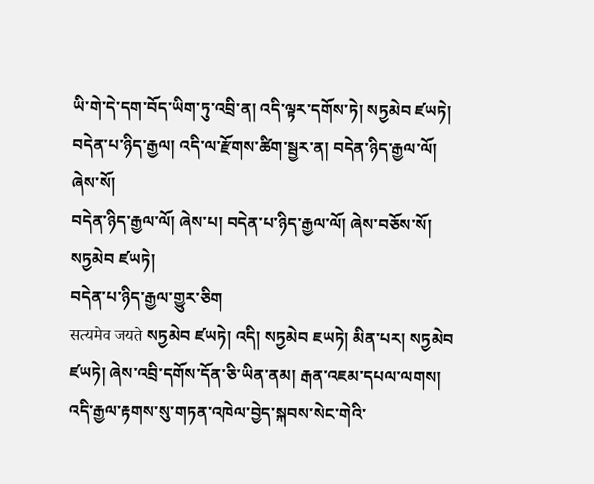ཡི་གེ་དེ་དག་བོད་ཡིག་ཏུ་འབྲི་ན། འདི་ལྟར་དགོས་ཏེ། སཏྱམེབ ཛཡཏེ། བདེན་པ་ཉིད་རྒྱལ། འདི་ལ་རྫོགས་ཚིག་སྦྱར་ན། བདེན་ཉིད་རྒྱལ་ལོ། ཞེས་སོ།
བདེན་ཉིད་རྒྱལ་ལོ། ཞེས་པ། བདེན་པ་ཉིད་རྒྱལ་ལོ། ཞེས་བཅོས་སོ།
སཏྱམེབ ཛཡཏེ།
བདེན་པ་ཉིད་རྒྱལ་གྱུར་ཅིག
सत्यमेव जयते སཏྱམེབ ཛཡཏེ། འདི། སཏྱམེབ ཇཡཏེ། མིན་པར། སཏྱམེབ ཛཡཏེ། ཞེས་འབྲི་དགོས་དོན་ཅི་ཡིན་ནམ། རྒན་འཇམ་དཔལ་ལགས།
འདི་རྒྱལ་རྟགས་སུ་གཏན་འཁེལ་བྱེད་སྐབས་སེང་གེའི་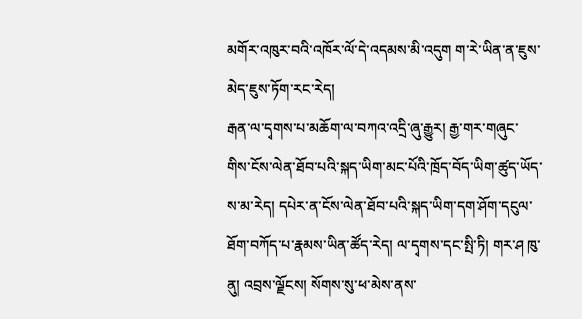མགོར་འཁུར་བའི་འཁོར་ལོ་དེ་འདམས་མི་འདུག ག་རེ་ཡིན་ན་ཇུས་མེད་ཇུས་ཏོག་རང་རེད།
རྒན་ལ་དྭགས་པ་མཆོག་ལ་བཀའ་འདྲི་ཞུ་རྒྱུར། རྒྱ་གར་གཞུང་གིས་ངོས་ལེན་ཐོབ་པའི་སྐད་ཡིག་མང་པོའི་ཁྲོད་བོད་ཡིག་ཚུད་ཡོད་ས་མ་རེད། དཔེར་ན་ངོས་ལེན་ཐོབ་པའི་སྐད་ཡིག་དག་ཤོག་དངུལ་ཐོག་བཀོད་པ་རྣམས་ཡིན་ཚོད་རེད། ལ་དྭགས་དང་སྤི་ཏི། གར་ཤ ཁུ་ནུ། འབྲས་ལྗོངས། སོགས་སུ་ཕ་མེས་ནས་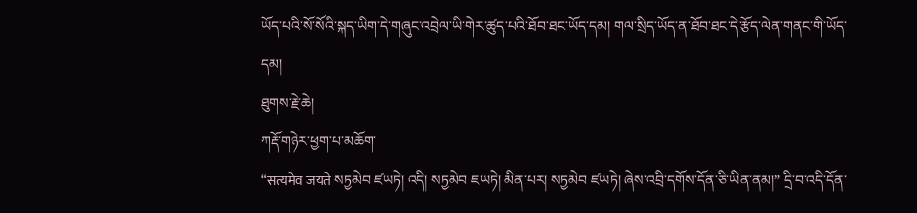ཡོད་པའི་སོ་སོའི་སྐད་ཡིག་དེ་གཞུང་འབྲེལ་ཡི་གེར་ཚུད་པའི་ཐོབ་ཐང་ཡོད་དམ། གལ་སྲིད་ཡོད་ན་ཐོབ་ཐང་དེ་རྩོད་ལེན་གནང་གི་ཡོད་དམ།
ཐུགས་རྗེ་ཆེ།
ཀརྡོ་གཉེར་ཕྱག་པ་མཆོག་
“सत्यमेव जयते སཏྱམེབ ཛཡཏེ། འདི། སཏྱམེབ ཇཡཏེ། མིན་པར། སཏྱམེབ ཛཡཏེ། ཞེས་འབྲི་དགོས་དོན་ཅི་ཡིན་ནམ།” དྲི་བ་འདི་དོན་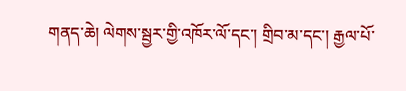གནད་ཆེ། ལེགས་སྦྱར་གྱི་འཁོར་ལོ་དང་། གྲིབ་མ་དང་། རྒྱལ་པོ་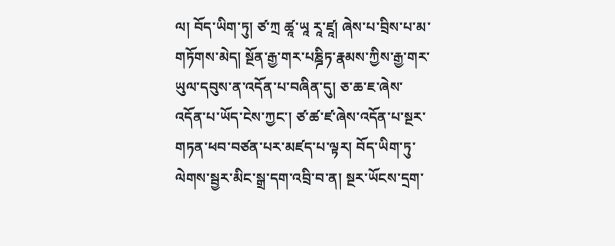ལ། བོད་ཡིག་ཏུ། ཙ་ཀྲ ཚཱ་ཡཱ རཱ་ཛཱ། ཞེས་པ་བྲིས་པ་མ་གཏོགས་མེད། སྔོན་རྒྱ་གར་པཎྜིཏ་རྣམས་ཀྱིས་རྒྱ་གར་ཡུལ་དབུས་ན་འདོན་པ་བཞིན་དུ། ཅ་ཆ་ཇ་ཞེས་འདོན་པ་ཡོད་ངེས་ཀྱང་། ཙ་ཚ་ཛ་ཞེས་འདོན་པ་སྔར་གཏན་ཕབ་བཙན་པར་མཛད་པ་ལྟར། བོད་ཡིག་ཏུ་ལེགས་སྦྱར་མིང་སྒྲ་དག་འབྲི་བ་ན། སྔར་ཡོངས་དྲག་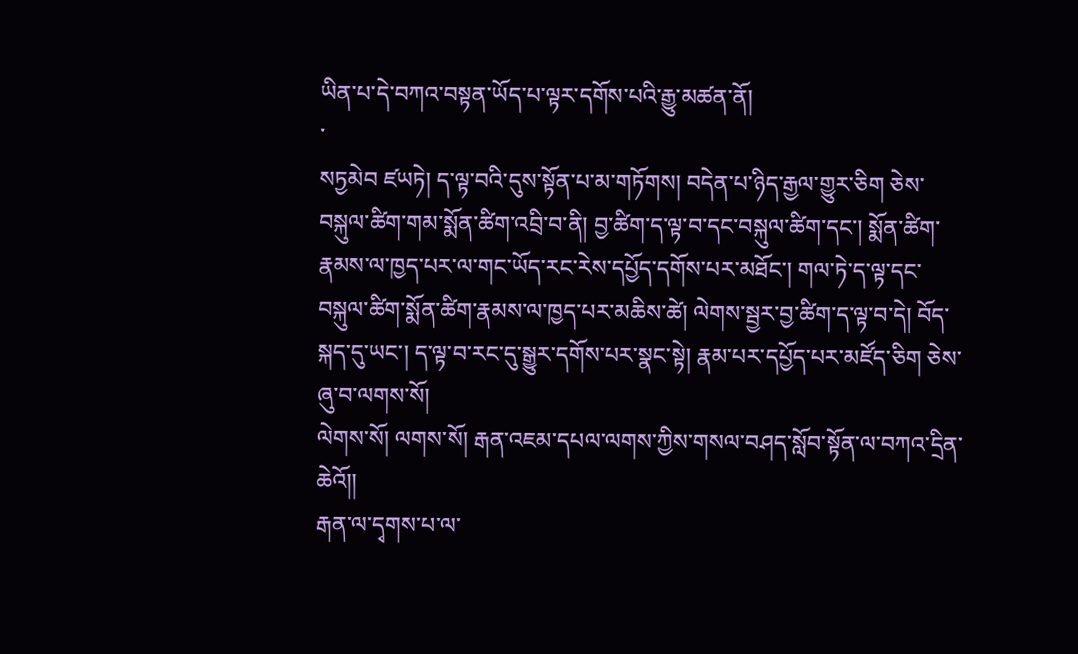ཡིན་པ་དེ་བཀའ་བསྟན་ཡོད་པ་ལྟར་དགོས་པའི་རྒྱུ་མཚན་ནོ།
་
སཏྱམེབ ཛཡཏེ། ད་ལྟ་བའི་དུས་སྟོན་པ་མ་གཏོགས། བདེན་པ་ཉིད་རྒྱལ་གྱུར་ཅིག ཅེས་བསྐུལ་ཚིག་གམ་སྨོན་ཚིག་འབྲི་བ་ནི། བྱ་ཚིག་ད་ལྟ་བ་དང་བསྐུལ་ཚིག་དང་། སྨོན་ཚིག་རྣམས་ལ་ཁྱད་པར་ལ་གང་ཡོད་རང་རེས་དཔྱོད་དགོས་པར་མཐོང་། གལ་ཏེ་ད་ལྟ་དང་བསྐུལ་ཚིག་སྨོན་ཚིག་རྣམས་ལ་ཁྱད་པར་མཆིས་ཚེ། ལེགས་སྦྱར་བྱ་ཚིག་ད་ལྟ་བ་དེ། བོད་སྐད་དུ་ཡང་། ད་ལྟ་བ་རང་དུ་སྒྱུར་དགོས་པར་སྣང་སྟེ། རྣམ་པར་དཔྱོད་པར་མཛོད་ཅིག ཅེས་ཞུ་བ་ལགས་སོ།
ལེགས་སོ། ལགས་སོ། རྒན་འཇམ་དཔལ་ལགས་ཀྱིས་གསལ་བཤད་སློབ་སྟོན་ལ་བཀའ་དྲིན་ཆེའོ།།
རྒན་ལ་དྭགས་པ་ལ་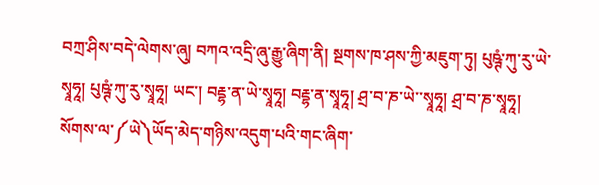བཀྲ་ཤིས་བདེ་ལེགས་ཞུ། བཀའ་འདྲི་ཞུ་རྒྱུ་ཞིག་ནི། སྔགས་ཁ་ཤས་ཀྱི་མཇུག་ཏུ། པུཥྚཾ་ཀུ་རུ་ཡེ་སྭཱཧཱ། པུཥྚཾ་ཀུ་རུ་སྭཱཧཱ། ཡང་། བརྡྷ་ན་ཡེ་སྭཱཧཱ། བརྡྷ་ན་སྭཱཧཱ། ཤྲ་བ་ཎ་ཡེ་་སྭཱཧཱ། ཤྲ་བ་ཎ་སྭཱཧཱ། སོགས་ལ་༼ཡེ༽ཡོད་མེད་གཉིས་འདུག་པའི་གང་ཞིག་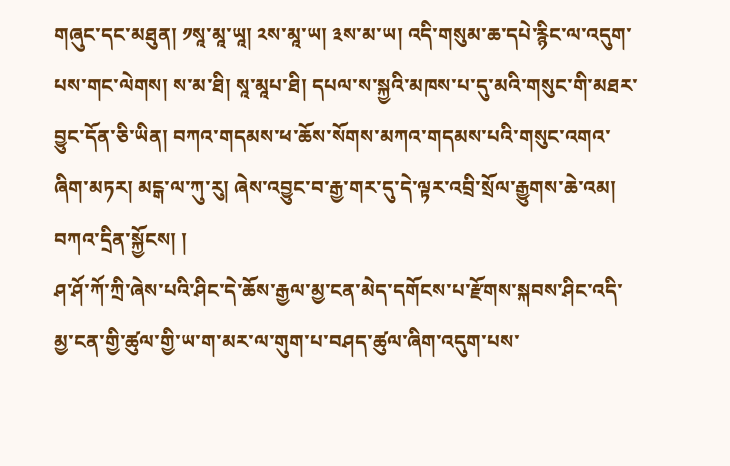གཞུང་དང་མཐུན། ༡སཱ་མཱ་ཡཱ། ༢ས་མཱ་ཡ། ༣ས་མ་ཡ། འདི་གསུམ་ཆ་དཔེ་རྙིང་ལ་འདུག་པས་གང་ལེགས། ས་མ་ཐི། སཱ་མཱཔ་ཐི། དཔལ་ས་སྐྱའི་མཁས་པ་དུ་མའི་གསུང་གི་མཐར་བྱུང་དོན་ཅི་ཡིན། བཀའ་གདམས་ཕ་ཆོས་སོགས་མཀའ་གདམས་པའི་གསུང་འགའ་ཞིག་མཏར། མངྒ་ལ་ཀུ་རུ། ཞེས་འབྱུང་བ་རྒྱ་གར་དུ་དེ་ལྟར་འབྲི་སྲོལ་རྒྱུགས་ཆེ་འམ། བཀའ་དྲིན་སྐྱོངས། །
ཤ་ཤོ་ཀོ་ཀྲི་ཞེས་པའི་ཤིང་དེ་ཆོས་རྒྱལ་མྱ་ངན་མེད་དགོངས་པ་རྫོགས་སྐབས་ཤིང་འདི་མྱ་ངན་གྱི་ཚུལ་གྱི་ཡ་ག་མར་ལ་གུག་པ་བཤད་ཚུལ་ཞིག་འདུག་པས་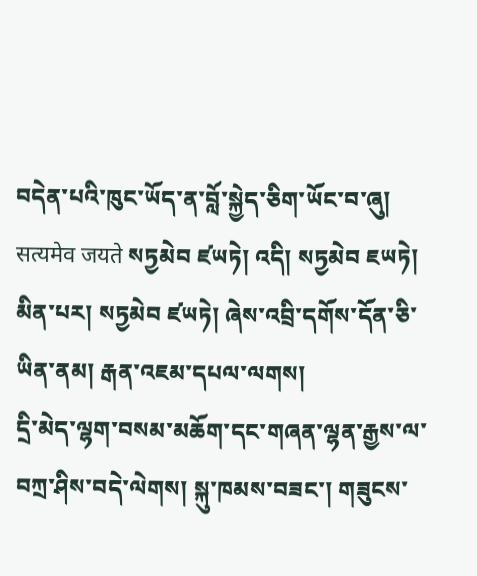བདེན་པའི་ཁུང་ཡོད་ན་བློ་སྐྱེད་ཅིག་ཡོང་བ་ཞུ།
सत्यमेव जयते སཏྱམེབ ཛཡཏེ། འདི། སཏྱམེབ ཇཡཏེ། མིན་པར། སཏྱམེབ ཛཡཏེ། ཞེས་འབྲི་དགོས་དོན་ཅི་ཡིན་ནམ། རྒན་འཇམ་དཔལ་ལགས།
དྲི་མེད་ལྷག་བསམ་མཆོག་དང་གཞན་ལྷན་རྒྱས་ལ་བཀྲ་ཤིས་བདེ་ལེགས། སྐུ་ཁམས་བཟང་། གཟུངས་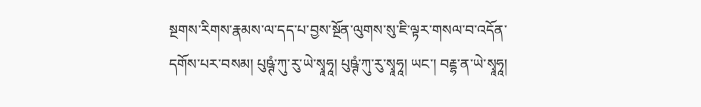སྔགས་རིགས་རྣམས་ལ་དད་པ་བྱས་སྔོན་ལུགས་སུ་ཇི་ལྟར་གསལ་བ་འདོན་དགོས་པར་བསམ། པུཥྚཾ་ཀུ་རུ་ཡེ་སྭཱཧཱ། པུཥྚཾ་ཀུ་རུ་སྭཱཧཱ། ཡང་། བརྡྷ་ན་ཡེ་སྭཱཧཱ།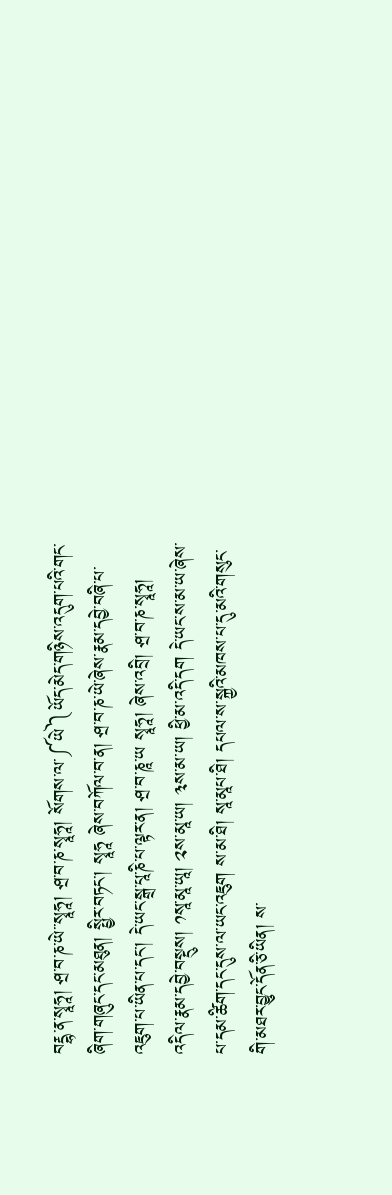བརྡྷ་ན་སྭཱཧཱ། ཤྲ་བ་ཎ་ཡེ་་སྭཱཧཱ། ཤྲ་བ་ཎ་སྭཱཧཱ། སོགས་ལ་༼ཡེ༽ཡོད་མེད་གཉིས་འདུག་པའི་གང་ཞིག་གཞུང་དང་མཐུན། སྤྱིར་བཏང་། སྭཱཧཱ ཞེས་བཀོལ་བ་ན། ཤྲ་བ་ཎ་ཡེ་ཞེས་རྣམ་དབྱེ་བཞི་པ་འཇུག་པ་ཡིན་པ་དང་། དེ་ཡང་སྒྲ་པཱ་ཎི་པ་ལྟར་ན། ཤྲ་བ་ཎཱ་ཡ སྭཱཧཱ། ཞེས་འབྲི། ཤྲ་བ་ཎ་སྭཱཧཱ། འདིལ་རྣམ་དབྱེ་བསྡུས། ༡སཱ་མཱ་ཡཱ། ༢ས་མཱ་ཡ། ༣ས་མ་ཡ། ཕྱི་མ་འདི་དག དེ་ཡང་ས་མ་ཡ་ཞེས་པ་དམ་ཚིག་དང་དུས་ལ་ཡང་འཇུག ས་མ་ཐི། སཱ་མཱཔ་ཐི། དཔལ་ས་སྐྱའི་མཁས་པ་དུ་མའི་གསུང་གི་མཐར་བྱུང་དོན་ཅི་ཡིན། ས་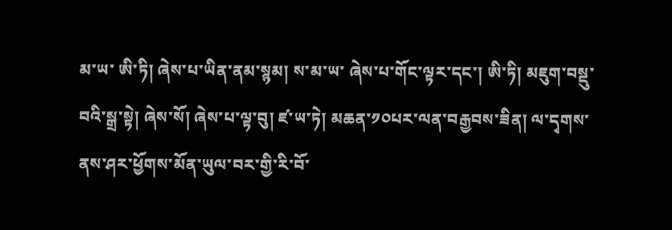མ་ཡ་ ཨི་ཏི། ཞེས་པ་ཡིན་ནམ་སྙམ། ས་མ་ཡ་ ཞེས་པ་གོང་ལྟར་དང་། ཨི་ཏི། མཇུག་བསྡུ་བའི་སྒྲ་སྟེ། ཞེས་སོ། ཞེས་པ་ལྟ་བུ། ཛ་ཡ་ཏེ། མཆན་༡༠པར་ལན་བརྒྱབས་ཟིན། ལ་དྭགས་ནས་ཤར་ཕྱོགས་མོན་ཡུལ་བར་གྱི་རི་བོ་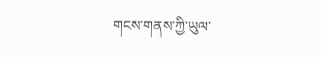གངས་གནས་ཀྱི་ཡུལ་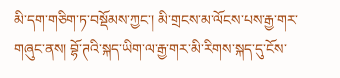མི་དག་གཅིག་ཏ་བསྡོམས་ཀྱང་། མི་གྲངས་མ་ལོངས་པས་རྒྱ་གར་གཞུང་ནས། བྷོ་ཊའི་སྐད་ཡིག་ལ་རྒྱ་གར་མི་རིགས་སྐད་དུ་ངོས་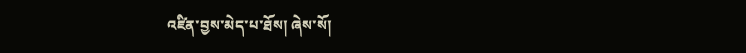འཛིན་བྱས་མེད་པ་ཐོས། ཞེས་སོ།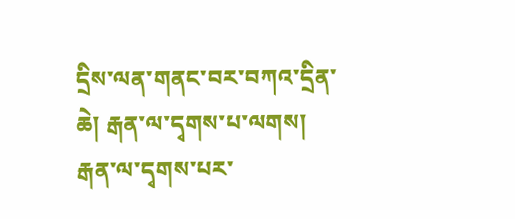དྲིས་ལན་གནང་བར་བཀའ་དྲིན་ཆེ། རྒན་ལ་དྭགས་པ་ལགས།
རྒན་ལ་དྭགས་པར་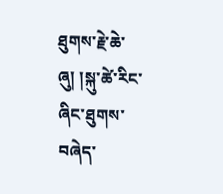ཐུགས་རྗེ་ཆེ་ཞུ། །སྐུ་ཚེ་རིང་ཞིང་ཐུགས་བཞེད་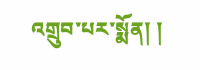འགྲུབ་པར་སྨོན། །